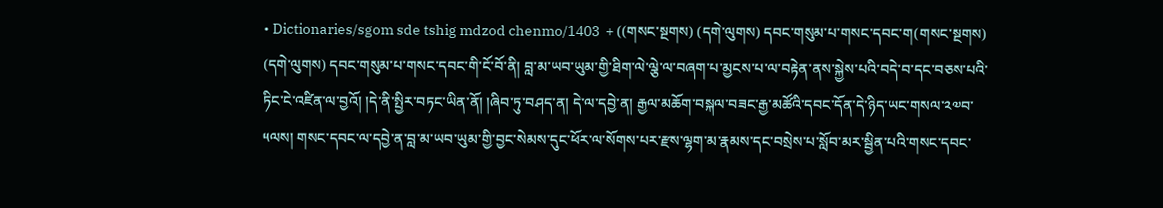• Dictionaries/sgom sde tshig mdzod chenmo/1403  + ((གསང་སྔགས) (དགེ་ལུགས) དབང་གསུམ་པ་གསང་དབང་ག(གསང་སྔགས) (དགེ་ལུགས) དབང་གསུམ་པ་གསང་དབང་གི་ངོ་བོ་ནི། བླ་མ་ཡབ་ཡུམ་གྱི་ཐིག་ལེ་ལྕེ་ལ་བཞག་པ་མྱངས་པ་ལ་བརྟེན་ནས་སྐྱེས་པའི་བདེ་བ་དང་བཅས་པའི་ཏིང་ངེ་འཛིན་ལ་བྱའོ། །དེ་ནི་སྤྱིར་བཏང་ཡིན་ནོ། །ཞིབ་ཏུ་བཤད་ན། དེ་ལ་དབྱེ་ན། རྒྱལ་མཆོག་བསྐལ་བཟང་རྒྱ་མཚོའི་དབང་དོན་དེ་ཉིད་ཡང་གསལ་༢༧བ་༥ལས། གསང་དབང་ལ་དབྱེ་ན་བླ་མ་ཡབ་ཡུམ་གྱི་བྱང་སེམས་དུང་ཕོར་ལ་སོགས་པར་རྫས་ལྷག་མ་རྣམས་དང་བསྲེས་པ་སློབ་མར་སྦྱིན་པའི་གསང་དབང་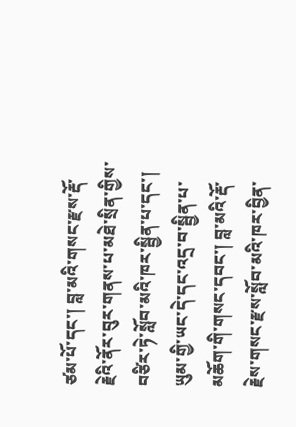ཙམ་པོ་དང་། བླ་མའི་གསང་རྫས་རྡོ་རྗེའི་ནོར་བུར་གནས་པ་མཐེ་སྲིན་གྱིས་བཙིར་ཏེ་སློབ་མའི་ཁར་སྦྱིན་པ་དང་། ཡུམ་གྱི་ཡང་དེ་དང་འདྲ་བ་སྦྱིན་པ་མཆོག་གི་གསང་དབང་། བླ་མའི་རྡོ་རྗེས་གསང་རྫས་སློབ་མའི་ཁར་བྱིན་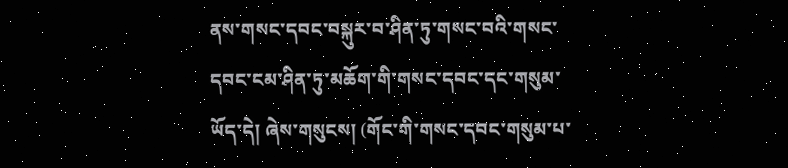ནས་གསང་དབང་བསྐུར་བ་ཤིན་ཏུ་གསང་བའི་གསང་དབང་ངམ་ཤིན་ཏུ་མཆོག་གི་གསང་དབང་དང་གསུམ་ཡོད་དེ། ཞེས་གསུངས། (གོང་གི་གསང་དབང་གསུམ་པ་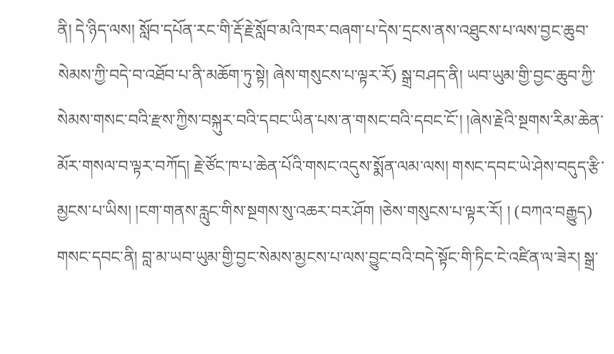ནི། དེ་ཉིད་ལས། སློབ་དཔོན་རང་གི་རྡོ་རྗེ་སློབ་མའི་ཁར་བཞག་པ་དེས་དྲངས་ནས་འཐུངས་པ་ལས་བྱང་ཆུབ་སེམས་ཀྱི་བདེ་བ་འཐོབ་པ་ནི་མཆོག་ཏུ་སྟེ། ཞེས་གསུངས་པ་ལྟར་རོ) སྒྲ་བཤད་ནི། ཡབ་ཡུམ་གྱི་བྱང་ཆུབ་ཀྱི་སེམས་གསང་བའི་རྫས་ཀྱིས་བསྐུར་བའི་དབང་ཡིན་པས་ན་གསང་བའི་དབང་ངོ་། །ཞེས་རྗེའི་སྔགས་རིམ་ཆེན་མོར་གསལ་བ་ལྟར་བཀོད། རྗེ་ཙོང་ཁ་པ་ཆེན་པོའི་གསང་འདུས་སྨོན་ལམ་ལས། གསང་དབང་ཡེ་ཤེས་བདུད་རྩི་མྱངས་པ་ཡིས། །ངག་གནས་རླུང་གིས་སྔགས་སུ་འཆར་བར་ཤོག །ཅེས་གསུངས་པ་ལྟར་རོ། ། (བཀའ་བརྒྱུད) གསང་དབང་ནི། བླ་མ་ཡབ་ཡུམ་གྱི་བྱང་སེམས་མྱངས་པ་ལས་བྱུང་བའི་བདེ་སྟོང་གི་ཏིང་ངེ་འཛིན་ལ་ཟེར། སྒྲ་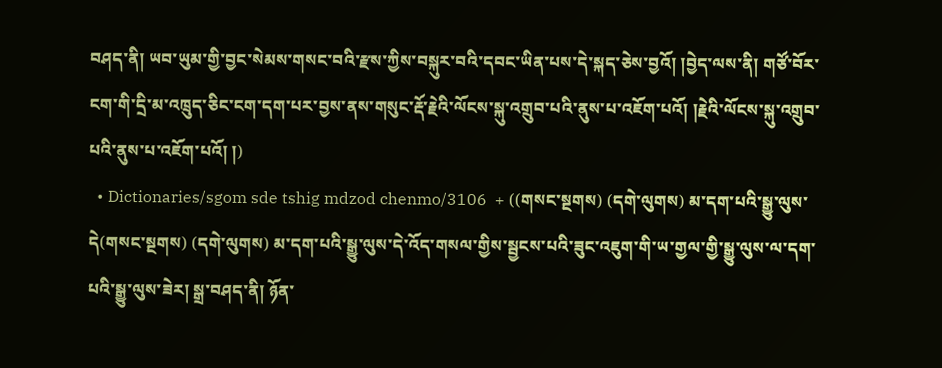བཤད་ནི། ཡབ་ཡུམ་གྱི་བྱང་སེམས་གསང་བའི་རྫས་ཀྱིས་བསྐུར་བའི་དབང་ཡིན་པས་དེ་སྐད་ཅེས་བྱའོ། །བྱེད་ལས་ནི། གཙོ་བོར་ངག་གི་དྲི་མ་འཁྲུད་ཅིང་ངག་དག་པར་བྱས་ནས་གསུང་རྡོ་རྗེའི་ལོངས་སྐུ་འགྲུབ་པའི་ནུས་པ་འཇོག་པའོ། །རྗེའི་ལོངས་སྐུ་འགྲུབ་པའི་ནུས་པ་འཇོག་པའོ། །)
  • Dictionaries/sgom sde tshig mdzod chenmo/3106  + ((གསང་སྔགས) (དགེ་ལུགས) མ་དག་པའི་སྒྱུ་ལུས་དེ(གསང་སྔགས) (དགེ་ལུགས) མ་དག་པའི་སྒྱུ་ལུས་དེ་འོད་གསལ་གྱིས་སྦྱངས་པའི་ཟུང་འཇུག་གི་ཡ་གྱལ་གྱི་སྒྱུ་ལུས་ལ་དག་པའི་སྒྱུ་ལུས་ཟེར། སྒྲ་བཤད་ནི། ཉོན་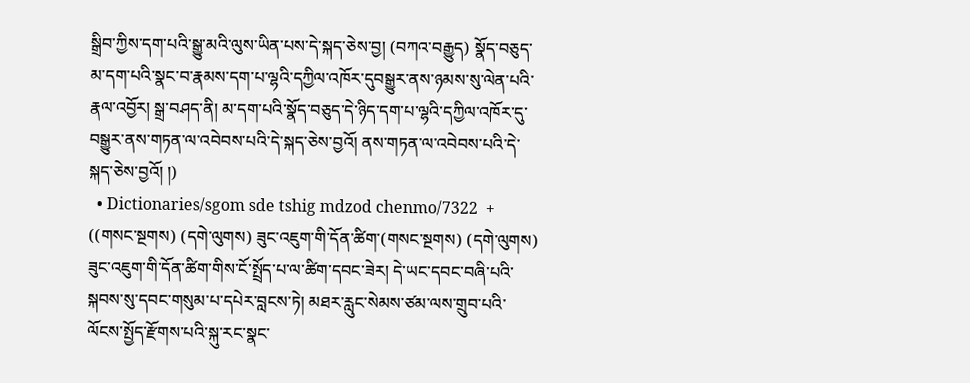སྒྲིབ་ཀྱིས་དག་པའི་སྒྱུ་མའི་ལུས་ཡིན་པས་དེ་སྐད་ཅེས་བྱ། (བཀའ་བརྒྱུད) སྣོད་བཅུད་མ་དག་པའི་སྣང་བ་རྣམས་དག་པ་ལྷའི་དཀྱིལ་འཁོར་དུབསྒྱུར་ནས་ཉམས་སུ་ལེན་པའི་རྣལ་འབྱོར། སྒྲ་བཤད་ནི། མ་དག་པའི་སྣོད་བཅུད་དེ་ཉིད་དག་པ་ལྷའི་དཀྱིལ་འཁོར་དུ་བསྒྱུར་ནས་གཏན་ལ་འབེབས་པའི་དེ་སྐད་ཅེས་བྱའོ། ནས་གཏན་ལ་འབེབས་པའི་དེ་སྐད་ཅེས་བྱའོ། །)
  • Dictionaries/sgom sde tshig mdzod chenmo/7322  + ((གསང་སྔགས) (དགེ་ལུགས) ཟུང་འཇུག་གི་དོན་ཚིག་(གསང་སྔགས) (དགེ་ལུགས) ཟུང་འཇུག་གི་དོན་ཚིག་གིས་ངོ་སྤྲོད་པ་ལ་ཚིག་དབང་ཟེར། དེ་ཡང་དབང་བཞི་པའི་སྐབས་སུ་དབང་གསུམ་པ་དཔེར་བླངས་ཏེ། མཐར་རླུང་སེམས་ཙམ་ལས་གྲུབ་པའི་ལོངས་སྤྱོད་རྫོགས་པའི་སྐུ་རང་སྣང་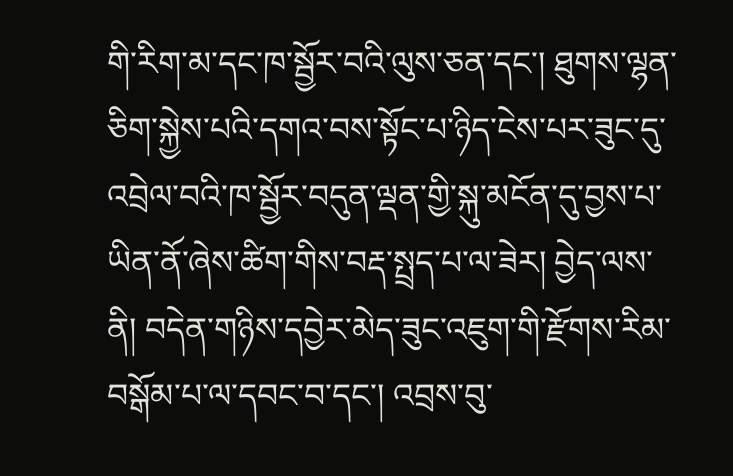གི་རིག་མ་དང་ཁ་སྦྱོར་བའི་ལུས་ཅན་དང་། ཐུགས་ལྷན་ཅིག་སྐྱེས་པའི་དགའ་བས་སྟོང་པ་ཉིད་ངེས་པར་ཟུང་དུ་འབྲེལ་བའི་ཁ་སྦྱོར་བདུན་ལྡན་གྱི་སྐུ་མངོན་དུ་བྱས་པ་ཡིན་ནོ་ཞེས་ཚིག་གིས་བརྡ་སྤྲད་པ་ལ་ཟེར། བྱེད་ལས་ནི། བདེན་གཉིས་དབྱེར་མེད་ཟུང་འཇུག་གི་རྫོགས་རིམ་བསྒོམ་པ་ལ་དབང་བ་དང་། འབྲས་བུ་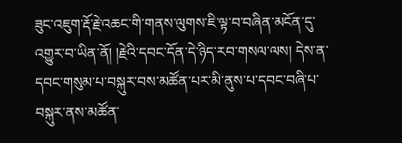ཟུང་འཇུག་རྡོ་རྗེ་འཆང་གི་གནས་ལུགས་ཇི་ལྟ་བ་བཞིན་མངོན་དུ་འགྱུར་བ་ཡིན་ནོ། །རྗེའི་དབང་དོན་དེ་ཉིད་རབ་གསལ་ལས། དེས་ན་དབང་གསུམ་པ་བསྐུར་བས་མཚོན་པར་མི་ནུས་པ་དབང་བཞི་པ་བསྐུར་ནས་མཚོན་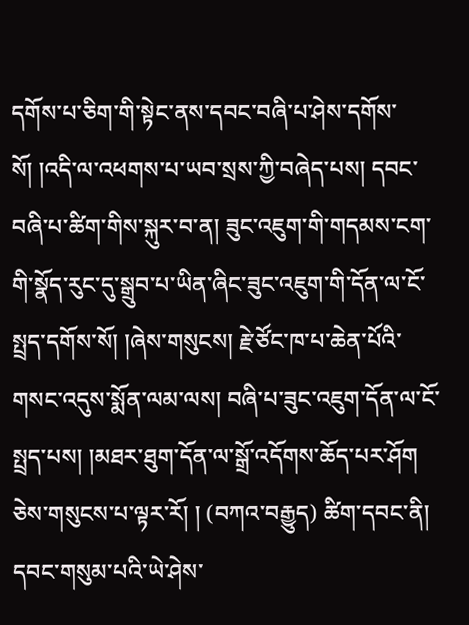དགོས་པ་ཅིག་གི་སྟེང་ནས་དབང་བཞི་པ་ཤེས་དགོས་སོ། །འདི་ལ་འཕགས་པ་ཡབ་སྲས་ཀྱི་བཞེད་པས། དབང་བཞི་པ་ཚིག་གིས་སྐུར་བ་ན། ཟུང་འཇུག་གི་གདམས་ངག་གི་སྣོད་རུང་དུ་སྒྲུབ་པ་ཡིན་ཞིང་ཟུང་འཇུག་གི་དོན་ལ་ངོ་སྤྲད་དགོས་སོ། །ཞེས་གསུངས། རྗེ་ཙོང་ཁ་པ་ཆེན་པོའི་གསང་འདུས་སྨོན་ལམ་ལས། བཞི་པ་ཟུང་འཇུག་དོན་ལ་ངོ་སྤྲད་པས། །མཐར་ཐུག་དོན་ལ་སྒྲོ་འདོགས་ཆོད་པར་ཤོག ཅེས་གསུངས་པ་ལྟར་རོ། ། (བཀའ་བརྒྱུད) ཚིག་དབང་ནི། དབང་གསུམ་པའི་ཡེ་ཤེས་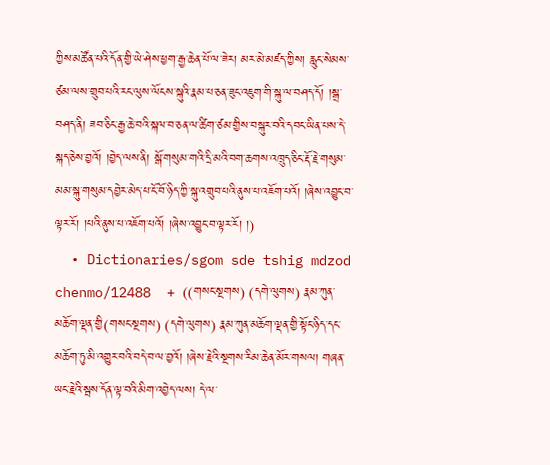ཀྱིས་མཚོན་པའི་དོན་གྱི་ཡེ་ཤེས་ཕྱག་རྒྱ་ཆེན་པོ་ལ་ཟེར། མར་མེ་མཛད་ཀྱིས། རླུང་སེམས་ཙམ་ལས་གྲུབ་པའི་རང་ལུས་ལོངས་སྐུའི་རྣམ་པ་ཅན་ཟུང་འཇུག་གི་སྐུ་ལ་བཤད་དོ། །སྒྲ་བཤད་ནི། ཟབ་ཅིང་རྒྱ་ཆེ་བའི་སྐལ་བ་ཅན་ལ་ཚིག་ཙམ་གྱིས་བསྐུར་བའི་དབང་ཡིན་པས་དེ་སྐད་ཅེས་བྱའོ། །བྱེད་ལས་ནི། སྒོ་གསུམ་གའི་དྲི་མའི་བག་ཆགས་འཁྲུད་ཅིང་རྡོ་རྗེ་གསུམ་མམ་སྐུ་གསུམ་དབྱེར་མེད་པ་ངོ་བོ་ཉིད་ཀྱི་སྐུ་འགྲུབ་པའི་ནུས་པ་འཇོག་པའོ། །ཞེས་འབྱུང་བ་ལྟར་རོ། །པའི་ནུས་པ་འཇོག་པའོ། །ཞེས་འབྱུང་བ་ལྟར་རོ། །)
  • Dictionaries/sgom sde tshig mdzod chenmo/12488  + ((གསང་སྔགས) (དགེ་ལུགས) རྣམ་ཀུན་མཆོག་ལྡན་གྱི(གསང་སྔགས) (དགེ་ལུགས) རྣམ་ཀུན་མཆོག་ལྡན་གྱི་སྟོང་ཉིད་དང་མཆོག་ཏུ་མི་འགྱུར་བའི་བདེ་བ་ལ་བྱའོ། །ཞེས་རྗེའི་སྔགས་རིམ་ཆེན་མོར་གསལ། གཞན་ཡང་རྗེའི་སྦས་དོན་ལྟ་བའི་མིག་འབྱེད་ལས། དེ་ལ་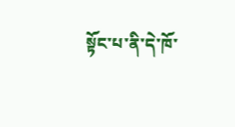སྟོང་པ་ནི་དེ་ཁོ་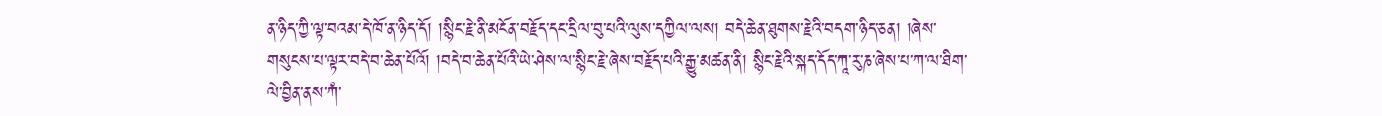ན་ཉིད་ཀྱི་ལྟ་བའམ་དེ་ཁོ་ན་ཉིད་དོ། །སྙིང་རྗེ་ནི་མངོན་བརྗོད་དང་དྲིལ་བུ་པའི་ལུས་དཀྱིལ་ལས། བདེ་ཆེན་ཐུགས་རྗེའི་བདག་ཉིད་ཅན། །ཞེས་གསུངས་པ་ལྟར་བདེ་བ་ཆེན་པོའོ། །བདེ་བ་ཆེན་པོའི་ཡེ་ཤེས་ལ་སྙིང་རྗེ་ཞེས་བརྗོད་པའི་རྒྱུ་མཚན་ནི། སྙིང་རྗེའི་སྐད་དོད་ཀཱ་རུ་ཎ་ཞེས་པ་ཀ་ལ་ཐིག་ལེ་བྱིན་ནས་ཀཾ་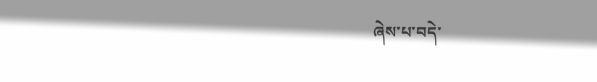ཞེས་པ་བདེ་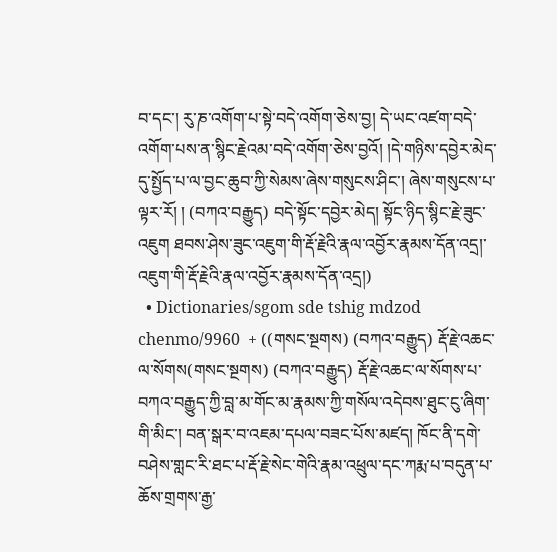བ་དང་། རུ་ཎ་འགོག་པ་སྟེ་བདེ་འགོག་ཅེས་བྱ། དེ་ཡང་འཛག་བདེ་འགོག་པས་ན་སྙིང་རྗེའམ་བདེ་འགོག་ཅེས་བྱའོ། །དེ་གཉིས་དབྱེར་མེད་དུ་སྤྱོད་པ་ལ་བྱང་ཆུབ་ཀྱི་སེམས་ཞེས་གསུངས་ཤིང་། ཞེས་གསུངས་པ་ལྟར་རོ། ། (བཀའ་བརྒྱུད) བདེ་སྟོང་དབྱེར་མེད། སྟོང་ཉིད་སྙིང་རྗེ་ཟུང་འཇུག ཐབས་ཤེས་ཟུང་འཇུག་གི་རྡོ་རྗེའི་རྣལ་འབྱོར་རྣམས་དོན་འདྲ།་འཇུག་གི་རྡོ་རྗེའི་རྣལ་འབྱོར་རྣམས་དོན་འདྲ།)
  • Dictionaries/sgom sde tshig mdzod chenmo/9960  + ((གསང་སྔགས) (བཀའ་བརྒྱུད) རྡོ་རྗེ་འཆང་ལ་སོགས(གསང་སྔགས) (བཀའ་བརྒྱུད) རྡོ་རྗེ་འཆང་ལ་སོགས་པ་བཀའ་བརྒྱུད་ཀྱི་བླ་མ་གོང་མ་རྣམས་ཀྱི་གསོལ་འདེབས་ཐུང་ངུ་ཞིག་གི་མིང་། བན་སྒར་བ་འཇམ་དཔལ་བཟང་པོས་མཛད། ཁོང་ནི་དགེ་བཤེས་གླང་རི་ཐང་པ་རྡོ་རྗེ་སེང་གེའི་རྣམ་འཕྲུལ་དང་ཀརྨ་པ་བདུན་པ་ཆོས་གྲགས་རྒྱ་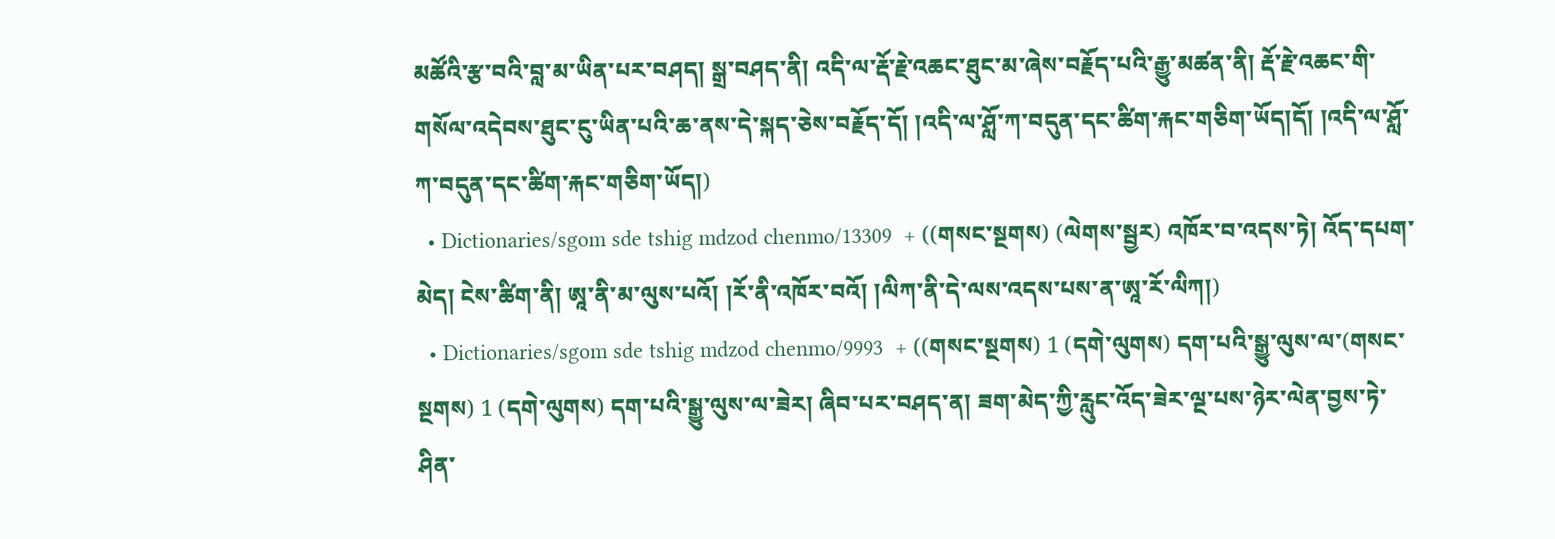མཚོའི་རྩ་བའི་བླ་མ་ཡིན་པར་བཤད། སྒྲ་བཤད་ནི། འདི་ལ་རྡོ་རྗེ་འཆང་ཐུང་མ་ཞེས་བརྗོད་པའི་རྒྱུ་མཚན་ནི། རྡོ་རྗེ་འཆང་གི་གསོལ་འདེབས་ཐུང་ངུ་ཡིན་པའི་ཆ་ནས་དེ་སྐད་ཅེས་བརྗོད་དོ། །འདི་ལ་ཤློ་ཀ་བདུན་དང་ཚིག་རྐང་གཅིག་ཡོད།དོ། །འདི་ལ་ཤློ་ཀ་བདུན་དང་ཚིག་རྐང་གཅིག་ཡོད།)
  • Dictionaries/sgom sde tshig mdzod chenmo/13309  + ((གསང་སྔགས) (ལེགས་སྦྱར) འཁོར་བ་འདས་ཏེ། འོད་དཔག་མེད། ངེས་ཚིག་ནི། ཨཱ་ནི་མ་ལུས་པའོ། །རོ་ནི་འཁོར་བའོ། །ལིཀ་ནི་དེ་ལས་འདས་པས་ན་ཨཱ་རོ་ལིཀ།)
  • Dictionaries/sgom sde tshig mdzod chenmo/9993  + ((གསང་སྔགས) 1 (དགེ་ལུགས) དག་པའི་སྒྱུ་ལུས་ལ་(གསང་སྔགས) 1 (དགེ་ལུགས) དག་པའི་སྒྱུ་ལུས་ལ་ཟེར། ཞིབ་པར་བཤད་ན། ཟག་མེད་ཀྱི་རླུང་འོད་ཟེར་ལྔ་པས་ཉེར་ལེན་བྱས་ཏེ་ཤིན་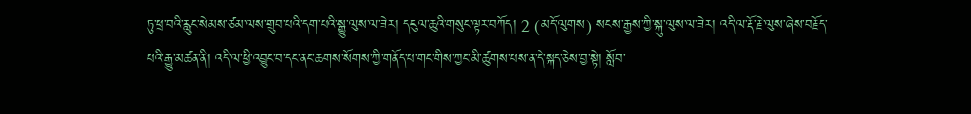ཏུ་ཕྲ་བའི་རླུང་སེམས་ཙམ་ལས་གྲུབ་པའི་དག་པའི་སྒྱུ་ལུས་ལ་ཟེར། དངུལ་ཆུའི་གསུང་ལྟར་བཀོད། 2 (མདོ་ལུགས) སངས་རྒྱས་ཀྱི་སྐུ་ལུས་ལ་ཟེར། འདི་ལ་རྡོ་རྗེ་ལུས་ཞེས་བརྗོད་པའི་རྒྱུ་མཚན་ནི། འདི་ལ་ཕྱི་འབྱུང་བ་དང་ནང་ཆགས་སོགས་ཀྱི་གནོད་པ་གང་གིས་ཀྱང་མི་ཚུགས་པས་ན་དེ་སྐད་ཅེས་བྱ་སྟེ། སློབ་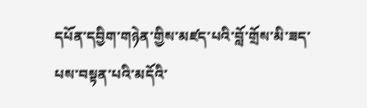དཔོན་དབྱིག་གཉེན་གྱིས་མཛད་པའི་བློ་གྲོས་མི་ཟད་པས་བསྟན་པའི་མདོའི་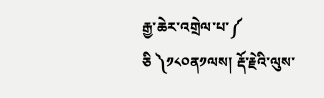རྒྱ་ཆེར་འགྲེལ་པ་༼ ཅི ༽༡༨༠ན༡ལས། རྡོ་རྗེའི་ལུས་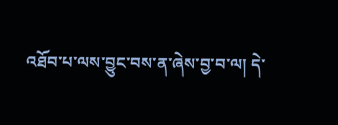འཐོབ་པ་ལས་བྱུང་བས་ན་ཞེས་བྱ་བ་ལ། དེ་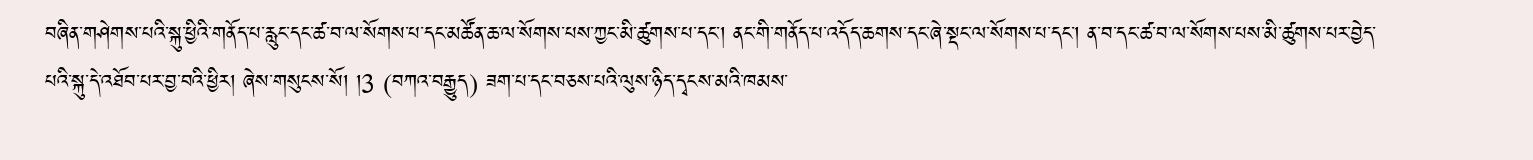བཞིན་གཤེགས་པའི་སྐུ་ཕྱིའི་གནོད་པ་རླུང་དང་ཚ་བ་ལ་སོགས་པ་དང་མཚོན་ཆ་ལ་སོགས་པས་ཀྱང་མི་ཚུགས་པ་དང་། ནང་གི་གནོད་པ་འདོད་ཆགས་དང་ཞེ་སྡང་ལ་སོགས་པ་དང་། ན་བ་དང་ཚ་བ་ལ་སོགས་པས་མི་ཚུགས་པར་བྱེད་པའི་སྐུ་དེ་འཐོབ་པར་བྱ་བའི་ཕྱིར། ཞེས་གསུངས་སོ། །3 (བཀའ་བརྒྱུད) ཟག་པ་དང་བཅས་པའི་ལུས་ཉིད་དྭངས་མའི་ཁམས་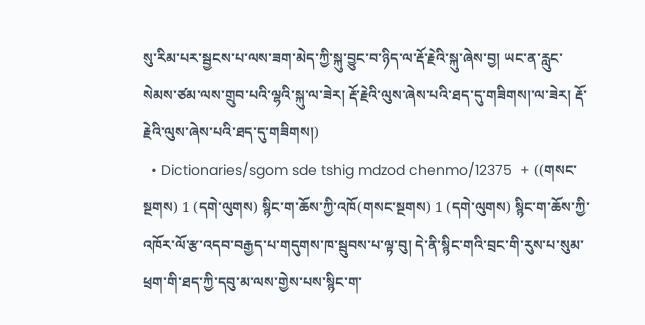སུ་རིམ་པར་སྦྱངས་པ་ལས་ཟག་མེད་ཀྱི་སྐུ་བྱུང་བ་ཉིད་ལ་རྡོ་རྗེའི་སྐུ་ཞེས་བྱ། ཡང་ན་རླུང་སེམས་ཙམ་ལས་གྲུབ་པའི་ལྷའི་སྐུ་ལ་ཟེར། རྡོ་རྗེའི་ལུས་ཞེས་པའི་ཐད་དུ་གཟིགས།་ལ་ཟེར། རྡོ་རྗེའི་ལུས་ཞེས་པའི་ཐད་དུ་གཟིགས།)
  • Dictionaries/sgom sde tshig mdzod chenmo/12375  + ((གསང་སྔགས) 1 (དགེ་ལུགས) སྙིང་ག་ཆོས་ཀྱི་འཁོ(གསང་སྔགས) 1 (དགེ་ལུགས) སྙིང་ག་ཆོས་ཀྱི་འཁོར་ལོ་རྩ་འདབ་བརྒྱད་པ་གདུགས་ཁ་སྦུབས་པ་ལྟ་བུ། དེ་ནི་སྙིང་གའི་བྲང་གི་རུས་པ་སུམ་ཕྲག་གི་ཐད་ཀྱི་དབུ་མ་ལས་གྱེས་པས་སྙིང་ག་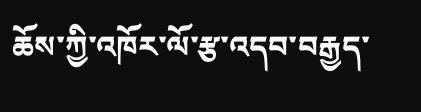ཆོས་ཀྱི་འཁོར་ལོ་རྩ་འདབ་བརྒྱད་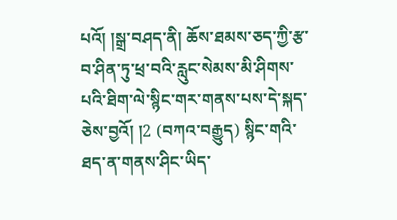པའོ། །སྒྲ་བཤད་ནི། ཆོས་ཐམས་ཅད་ཀྱི་རྩ་བ་ཤིན་ཏུ་ཕྲ་བའི་རླུང་སེམས་མི་ཤིགས་པའི་ཐིག་ལེ་སྙིང་གར་གནས་པས་དེ་སྐད་ཅེས་བྱའོ། །2 (བཀའ་བརྒྱུད) སྙིང་གའི་ཐད་ན་གནས་ཤིང་ཡིད་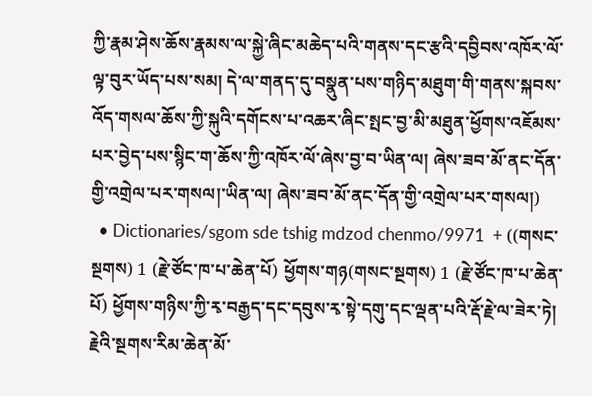ཀྱི་རྣམ་ཤེས་ཆོས་རྣམས་ལ་སྐྱེ་ཞིང་མཆེད་པའི་གནས་དང་རྩའི་དབྱིབས་འཁོར་ལོ་ལྟ་བུར་ཡོད་པས་སམ། དེ་ལ་གནད་དུ་བསྣུན་པས་གཉིད་མཐུག་གི་གནས་སྐབས་འོད་གསལ་ཆོས་ཀྱི་སྐུའི་དགོངས་པ་འཆར་ཞིང་སྤང་བྱ་མི་མཐུན་ཕྱོགས་འཇོམས་པར་བྱེད་པས་སྙིང་ག་ཆོས་ཀྱི་འཁོར་ལོ་ཞེས་བྱ་བ་ཡིན་ལ། ཞེས་ཟབ་མོ་ནང་དོན་གྱི་འགྲེལ་པར་གསལ།་ཡིན་ལ། ཞེས་ཟབ་མོ་ནང་དོན་གྱི་འགྲེལ་པར་གསལ།)
  • Dictionaries/sgom sde tshig mdzod chenmo/9971  + ((གསང་སྔགས) 1 (རྗེ་ཙོང་ཁ་པ་ཆེན་པོ) ཕྱོགས་གཉ(གསང་སྔགས) 1 (རྗེ་ཙོང་ཁ་པ་ཆེན་པོ) ཕྱོགས་གཉིས་ཀྱི་རྭ་བརྒྱད་དང་དབུས་རྭ་སྟེ་དགུ་དང་ལྡན་པའི་རྡོ་རྗེ་ལ་ཟེར་ཏེ། རྗེའི་སྔགས་རིམ་ཆེན་མོ་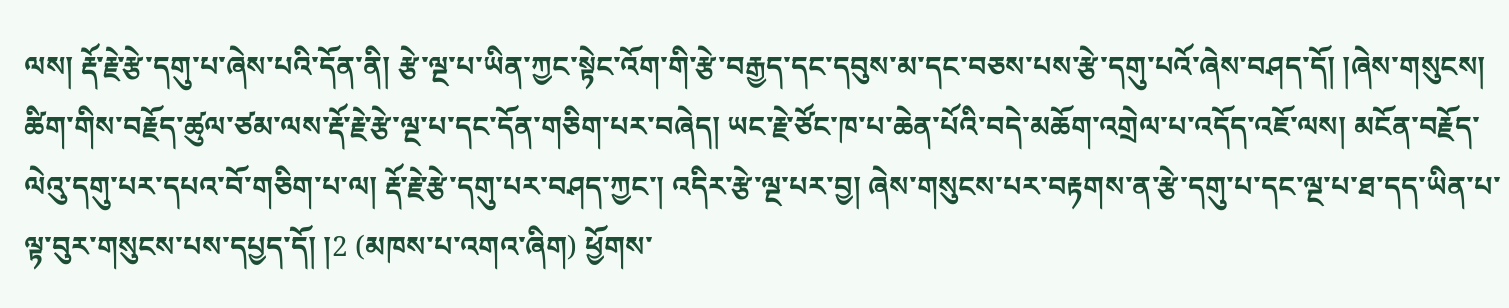ལས། རྡོ་རྗེ་རྩེ་དགུ་པ་ཞེས་པའི་དོན་ནི། རྩེ་ལྔ་པ་ཡིན་ཀྱང་སྟེང་འོག་གི་རྩེ་བརྒྱད་དང་དབུས་མ་དང་བཅས་པས་རྩེ་དགུ་པའོ་ཞེས་བཤད་དོ། །ཞེས་གསུངས། ཚིག་གིས་བརྗོད་ཚུལ་ཙམ་ལས་རྡོ་རྗེ་རྩེ་ལྔ་པ་དང་དོན་གཅིག་པར་བཞེད། ཡང་རྗེ་ཙོང་ཁ་པ་ཆེན་པོའི་བདེ་མཆོག་འགྲེལ་པ་འདོད་འཇོ་ལས། མངོན་བརྗོད་ལེའུ་དགུ་པར་དཔའ་བོ་གཅིག་པ་ལ། རྡོ་རྗེ་རྩེ་དགུ་པར་བཤད་ཀྱང་། འདིར་རྩེ་ལྔ་པར་བྱ། ཞེས་གསུངས་པར་བརྟགས་ན་རྩེ་དགུ་པ་དང་ལྔ་པ་ཐ་དད་ཡིན་པ་ལྟ་བུར་གསུངས་པས་དཔྱད་དོ། །2 (མཁས་པ་འགའ་ཞིག) ཕྱོགས་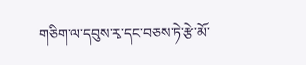གཅིག་ལ་དབུས་རྭ་དང་བཅས་ཏེ་རྩེ་མོ་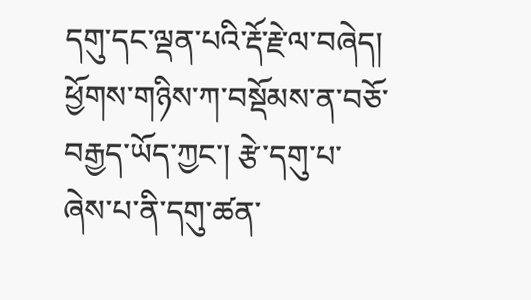དགུ་དང་ལྡན་པའི་རྡོ་རྗེ་ལ་བཞེད། ཕྱོགས་གཉིས་ཀ་བསྡོམས་ན་བཅོ་བརྒྱད་ཡོད་ཀྱང་། རྩེ་དགུ་པ་ཞེས་པ་ནི་དགུ་ཚན་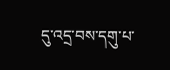དུ་འདྲ་བས་དགུ་པ་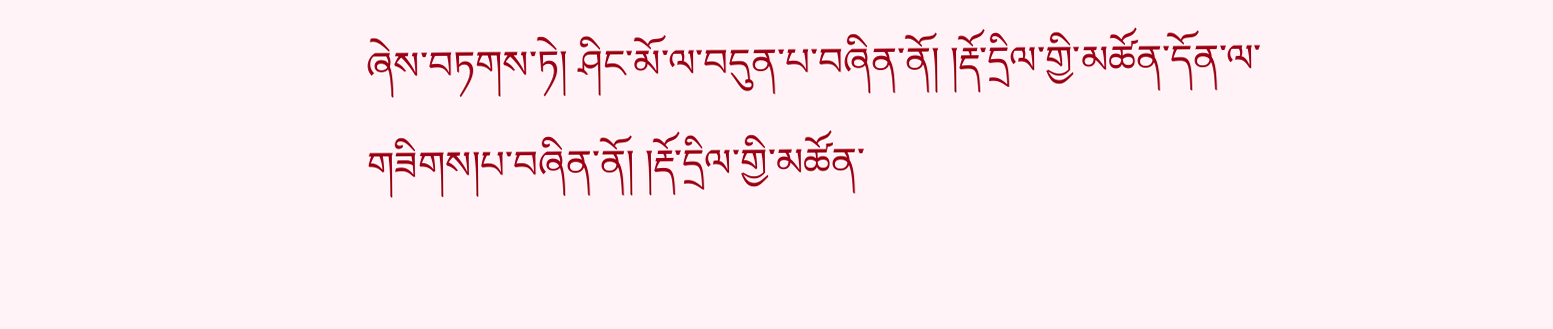ཞེས་བཏགས་ཏེ། ཤིང་མོ་ལ་བདུན་པ་བཞིན་ནོ། །རྡོ་དྲིལ་གྱི་མཚོན་དོན་ལ་གཟིགས།པ་བཞིན་ནོ། །རྡོ་དྲིལ་གྱི་མཚོན་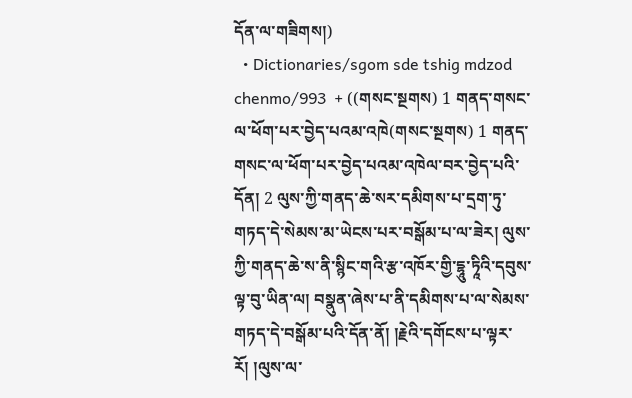དོན་ལ་གཟིགས།)
  • Dictionaries/sgom sde tshig mdzod chenmo/993  + ((གསང་སྔགས) 1 གནད་གསང་ལ་ཕོག་པར་བྱེད་པའམ་འཁེ(གསང་སྔགས) 1 གནད་གསང་ལ་ཕོག་པར་བྱེད་པའམ་འཁེལ་བར་བྱེད་པའི་དོན། 2 ལུས་ཀྱི་གནད་ཆེ་སར་དམིགས་པ་དྲག་ཏུ་གཏད་དེ་སེམས་མ་ཡེངས་པར་བསྒོམ་པ་ལ་ཟེར། ལུས་ཀྱི་གནད་ཆེ་ས་ནི་སྙིང་གའི་རྩ་འཁོར་གྱི་དྷཱུ་ཏཱིའི་དབུས་ལྟ་བུ་ཡིན་ལ། བསྣུན་ཞེས་པ་ནི་དམིགས་པ་ལ་སེམས་གཏད་དེ་བསྒོམ་པའི་དོན་ནོ། །རྗེའི་དགོངས་པ་ལྟར་རོ། །ལུས་ལ་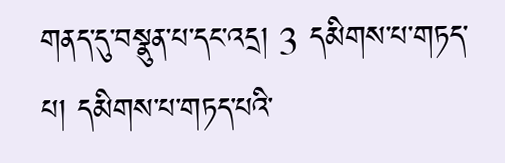གནད་དུ་བསྣུན་པ་དང་འདྲ། 3 དམིགས་པ་གཏད་པ། དམིགས་པ་གཏད་པའི་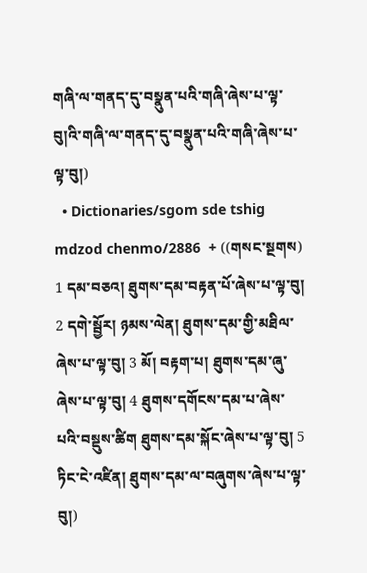གཞི་ལ་གནད་དུ་བསྣུན་པའི་གཞི་ཞེས་པ་ལྟ་བུ།འི་གཞི་ལ་གནད་དུ་བསྣུན་པའི་གཞི་ཞེས་པ་ལྟ་བུ།)
  • Dictionaries/sgom sde tshig mdzod chenmo/2886  + ((གསང་སྔགས) 1 དམ་བཅའ། ཐུགས་དམ་བརྟན་པོ་ཞེས་པ་ལྟ་བུ། 2 དགེ་སྦྱོར། ཉམས་ལེན། ཐུགས་དམ་གྱི་མཐིལ་ཞེས་པ་ལྟ་བུ། 3 མོ། བརྟག་པ། ཐུགས་དམ་ཞུ་ཞེས་པ་ལྟ་བུ། 4 ཐུགས་དགོངས་དམ་པ་ཞེས་པའི་བསྡུས་ཚིག ཐུགས་དམ་སྐོང་ཞེས་པ་ལྟ་བུ། 5 ཏིང་ངེ་འཛིན། ཐུགས་དམ་ལ་བཞུགས་ཞེས་པ་ལྟ་བུ།)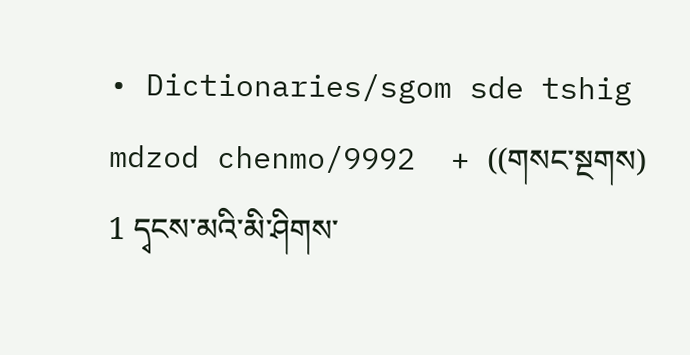• Dictionaries/sgom sde tshig mdzod chenmo/9992  + ((གསང་སྔགས) 1 དྭངས་མའི་མི་ཤིགས་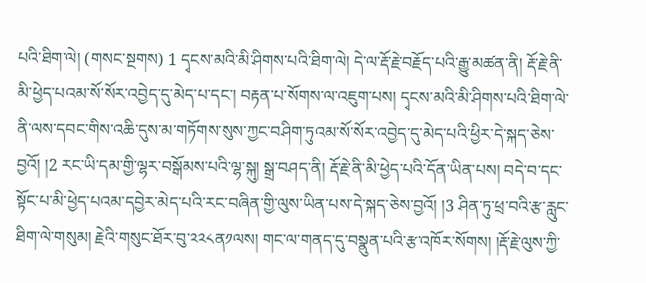པའི་ཐིག་ལེ། (གསང་སྔགས) 1 དྭངས་མའི་མི་ཤིགས་པའི་ཐིག་ལེ། དེ་ལ་རྡོ་རྗེ་བརྗོད་པའི་རྒྱུ་མཚན་ནི། རྡོ་རྗེ་ནི་མི་ཕྱེད་པའམ་སོ་སོར་འབྱེད་དུ་མེད་པ་དང་། བརྟན་པ་སོགས་ལ་འཇུག་པས། དྭངས་མའི་མི་ཤིགས་པའི་ཐིག་ལེ་ནི་ལས་དབང་གིས་འཆི་དུས་མ་གཏོགས་སུས་ཀྱང་བཤིག་ཏུའམ་སོ་སོར་འབྱེད་དུ་མེད་པའི་ཕྱིར་དེ་སྐད་ཅེས་བྱའོ། །2 རང་ཡི་དམ་གྱི་ལྷར་བསྒོམས་པའི་ལྷ་སྐུ། སྒྲ་བཤད་ནི། རྡོ་རྗེ་ནི་མི་ཕྱེད་པའི་དོན་ཡིན་པས། བདེ་བ་དང་སྟོང་པ་མི་ཕྱེད་པའམ་དབྱེར་མེད་པའི་རང་བཞིན་གྱི་ལུས་ཡིན་པས་དེ་སྐད་ཅེས་བྱའོ། །3 ཤིན་ཏུ་ཕྲ་བའི་རྩ་རླུང་ཐིག་ལེ་གསུམ། རྗེའི་གསུང་ཐོར་བུ་༢༢༨ན༡ལས། གང་ལ་གནད་དུ་བསྣུན་པའི་རྩ་འཁོར་སོགས། །རྡོ་རྗེ་ལུས་ཀྱི་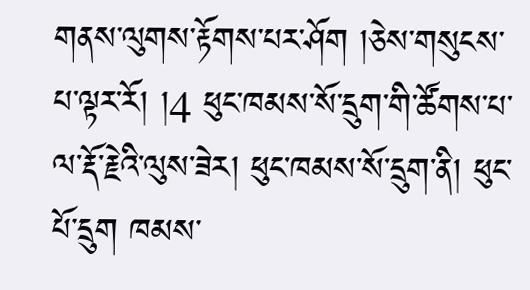གནས་ལུགས་རྟོགས་པར་ཤོག །ཅེས་གསུངས་པ་ལྟར་རོ། །4 ཕུང་ཁམས་སོ་དྲུག་གི་ཚོགས་པ་ལ་རྡོ་རྗེའི་ལུས་ཟེར། ཕུང་ཁམས་སོ་དྲུག་ནི། ཕུང་པོ་དྲུག ཁམས་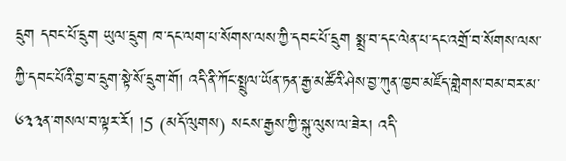དྲུག དབང་པོ་དྲུག ཡུལ་དྲུག ཁ་དང་ལག་པ་སོགས་ལས་ཀྱི་དབང་པོ་དྲུག སྨྲ་བ་དང་ལེན་པ་དང་འགྲོ་བ་སོགས་ལས་ཀྱི་དབང་པོའི་བྱ་བ་དྲུག་སྟེ་སོ་དྲུག་གོ། འདི་ནི་ཀོང་སྤྲུལ་ཡོན་ཏན་རྒྱ་མཚོའི་ཤེས་བྱ་ཀུན་ཁྱབ་མཛོད་གླེགས་བམ་བར་མ་༦༣༣ན་གསལ་བ་ལྟར་རོ། །5 (མདོ་ལུགས) སངས་རྒྱས་ཀྱི་སྐུ་ལུས་ལ་ཟེར། འདི་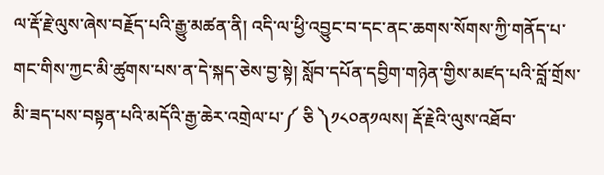ལ་རྡོ་རྗེ་ལུས་ཞེས་བརྗོད་པའི་རྒྱུ་མཚན་ནི། འདི་ལ་ཕྱི་འབྱུང་བ་དང་ནང་ཆགས་སོགས་ཀྱི་གནོད་པ་གང་གིས་ཀྱང་མི་ཚུགས་པས་ན་དེ་སྐད་ཅེས་བྱ་སྟེ། སློབ་དཔོན་དབྱིག་གཉེན་གྱིས་མཛད་པའི་བློ་གྲོས་མི་ཟད་པས་བསྟན་པའི་མདོའི་རྒྱ་ཆེར་འགྲེལ་པ་༼ ཅི ༽༡༨༠ན༡ལས། རྡོ་རྗེའི་ལུས་འཐོབ་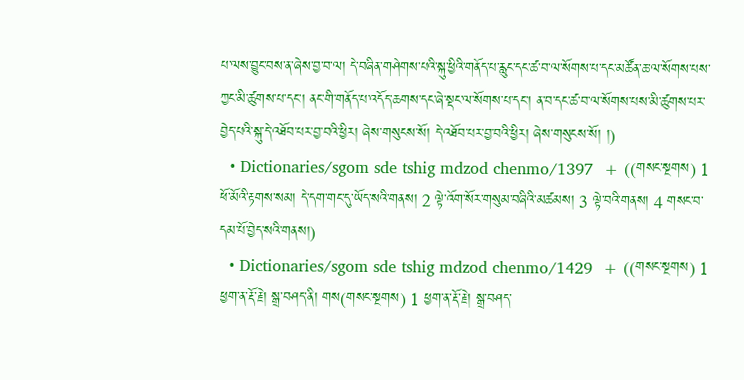པ་ལས་བྱུང་བས་ན་ཞེས་བྱ་བ་ལ། དེ་བཞིན་གཤེགས་པའི་སྐུ་ཕྱིའི་གནོད་པ་རླུང་དང་ཚ་བ་ལ་སོགས་པ་དང་མཚོན་ཆ་ལ་སོགས་པས་ཀྱང་མི་ཚུགས་པ་དང་། ནང་གི་གནོད་པ་འདོད་ཆགས་དང་ཞེ་སྡང་ལ་སོགས་པ་དང་། ན་བ་དང་ཚ་བ་ལ་སོགས་པས་མི་ཚུགས་པར་བྱེད་པའི་སྐུ་དེ་འཐོབ་པར་བྱ་བའི་ཕྱིར། ཞེས་གསུངས་སོ། དེ་འཐོབ་པར་བྱ་བའི་ཕྱིར། ཞེས་གསུངས་སོ། །)
  • Dictionaries/sgom sde tshig mdzod chenmo/1397  + ((གསང་སྔགས) 1 ཕོ་མོའི་རྟགས་སམ། དེ་དག་གང་དུ་ཡོད་སའི་གནས། 2 ལྟེ་འོག་སོར་གསུམ་བཞིའི་མཚམས། 3 ལྟེ་བའི་གནས། 4 གསང་བ་དམ་པོ་བྱེད་སའི་གནས།)
  • Dictionaries/sgom sde tshig mdzod chenmo/1429  + ((གསང་སྔགས) 1 ཕྱག་ན་རྡོ་རྗེ། སྒྲ་བཤད་ནི། གས(གསང་སྔགས) 1 ཕྱག་ན་རྡོ་རྗེ། སྒྲ་བཤད་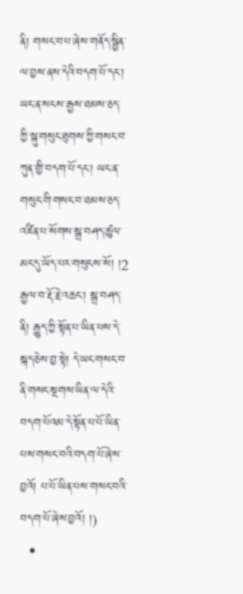ནི། གསང་བ་པ་ཞེས་གནོད་སྦྱིན་ལ་བྱས་ནས་དེའི་བདག་པོ་དང་། ཡང་ན་སངས་རྒྱས་ཐམས་ཅད་ཀྱི་སྐུ་གསུང་ཐུགས་ཀྱི་གསང་བ་ཀུན་གྱི་བདག་པོ་དང་། ཡང་ན་གསུང་གི་གསང་བ་ཐམས་ཅད་འཛིན་པ་སོགས་སྒྲ་བཤད་ཚུལ་མང་དུ་ཡོད་པར་གསུངས་སོ། །2 རྒྱལ་བ་རྡོ་རྗེ་འཆང་། སྒྲ་བཤད་ནི། རྒྱུད་ཀྱི་སྟོན་པ་ཡིན་པས་དེ་སྐད་ཅེས་བྱ་སྟེ། དེ་ཡང་གསང་བ་ནི་གསང་སྔགས་ཡིན་ལ་དེའི་བདག་པོའམ་དེ་སྟོན་པ་པོ་ཡིན་པས་གསང་བའི་བདག་པོ་ཞེས་བྱའོ། པ་པོ་ཡིན་པས་གསང་བའི་བདག་པོ་ཞེས་བྱའོ། །)
  •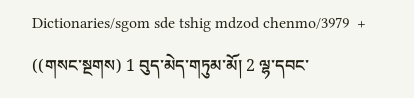Dictionaries/sgom sde tshig mdzod chenmo/3979  + ((གསང་སྔགས) 1 བུད་མེད་གཏུམ་མོ། 2 ལྷ་དབང་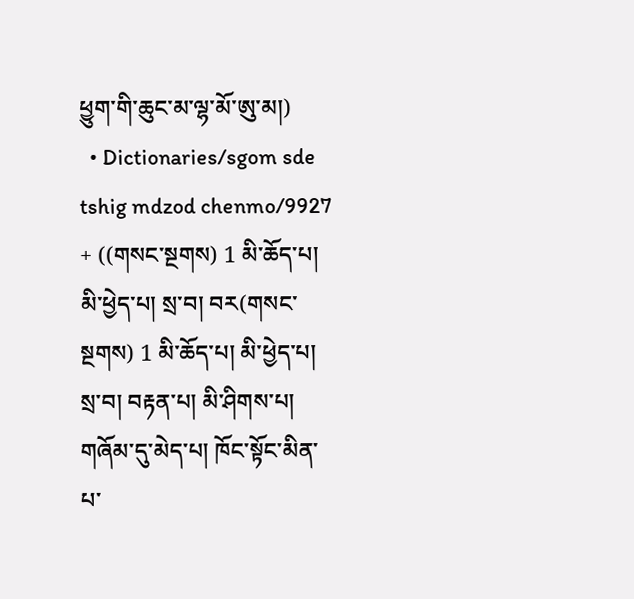ཕྱུག་གི་ཆུང་མ་ལྷ་མོ་ཨུ་མ།)
  • Dictionaries/sgom sde tshig mdzod chenmo/9927  + ((གསང་སྔགས) 1 མི་ཆོད་པ། མི་ཕྱེད་པ། སྲ་བ། བར(གསང་སྔགས) 1 མི་ཆོད་པ། མི་ཕྱེད་པ། སྲ་བ། བརྟན་པ། མི་ཤིགས་པ། གཞོམ་དུ་མེད་པ། ཁོང་སྟོང་མིན་པ་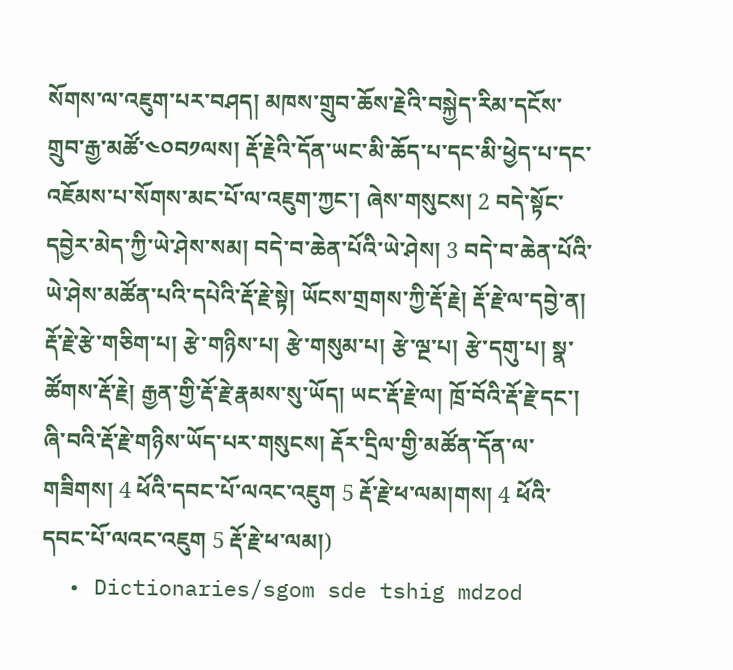སོགས་ལ་འཇུག་པར་བཤད། མཁས་གྲུབ་ཆོས་རྗེའི་བསྐྱེད་རིམ་དངོས་གྲུབ་རྒྱ་མཚོ་༤༠བ༡ལས། རྡོ་རྗེའི་དོན་ཡང་མི་ཆོད་པ་དང་མི་ཕྱེད་པ་དང་འཇོམས་པ་སོགས་མང་པོ་ལ་འཇུག་ཀྱང་། ཞེས་གསུངས། 2 བདེ་སྟོང་དབྱེར་མེད་ཀྱི་ཡེ་ཤེས་སམ། བདེ་བ་ཆེན་པོའི་ཡེ་ཤེས། 3 བདེ་བ་ཆེན་པོའི་ཡེ་ཤེས་མཚོན་པའི་དཔེའི་རྡོ་རྗེ་སྟེ། ཡོངས་གྲགས་ཀྱི་རྡོ་རྗེ། རྡོ་རྗེ་ལ་དབྱེ་ན། རྡོ་རྗེ་རྩེ་གཅིག་པ། རྩེ་གཉིས་པ། རྩེ་གསུམ་པ། རྩེ་ལྔ་པ། རྩེ་དགུ་པ། སྣ་ཚོགས་རྡོ་རྗེ། རྒྱན་གྱི་རྡོ་རྗེ་རྣམས་སུ་ཡོད། ཡང་རྡོ་རྗེ་ལ། ཁྲོ་བོའི་རྡོ་རྗེ་དང་། ཞི་བའི་རྡོ་རྗེ་གཉིས་ཡོད་པར་གསུངས། རྡོར་དྲིལ་གྱི་མཚོན་དོན་ལ་གཟིགས། 4 ཕོའི་དབང་པོ་ལའང་འཇུག 5 རྡོ་རྗེ་ཕ་ལམ།གས། 4 ཕོའི་དབང་པོ་ལའང་འཇུག 5 རྡོ་རྗེ་ཕ་ལམ།)
  • Dictionaries/sgom sde tshig mdzod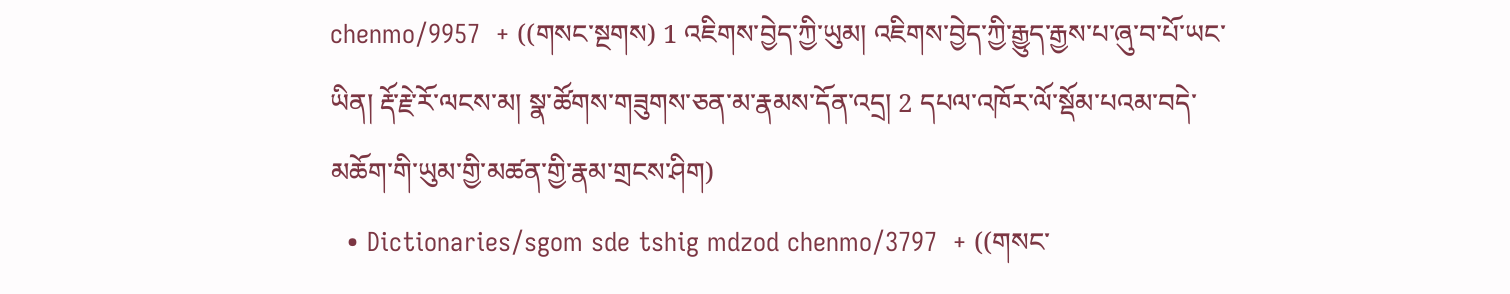chenmo/9957  + ((གསང་སྔགས) 1 འཇིགས་བྱེད་ཀྱི་ཡུམ། འཇིགས་བྱེད་ཀྱི་རྒྱུད་རྒྱས་པ་ཞུ་བ་པོ་ཡང་ཡིན། རྡོ་རྗེ་རོ་ལངས་མ། སྣ་ཚོགས་གཟུགས་ཅན་མ་རྣམས་དོན་འདྲ། 2 དཔལ་འཁོར་ལོ་སྡོམ་པའམ་བདེ་མཆོག་གི་ཡུམ་གྱི་མཚན་གྱི་རྣམ་གྲངས་ཤིག)
  • Dictionaries/sgom sde tshig mdzod chenmo/3797  + ((གསང་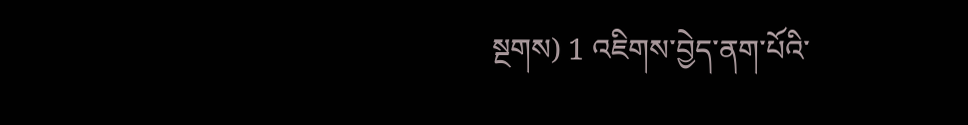སྔགས) 1 འཇིགས་བྱེད་ནག་པོའི་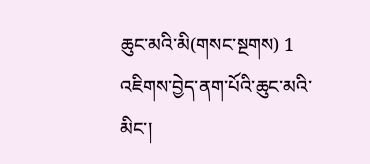ཆུང་མའི་མི(གསང་སྔགས) 1 འཇིགས་བྱེད་ནག་པོའི་ཆུང་མའི་མིང་།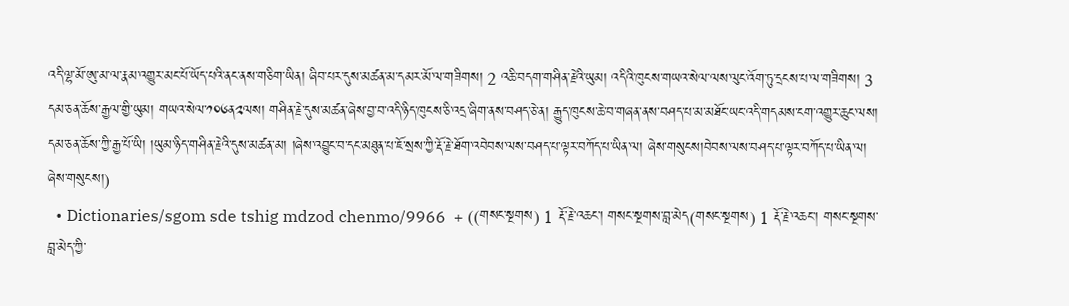འདི་ལྷ་མོ་ཨུ་མ་ལ་རྣམ་འགྱུར་མང་པོ་ཡོད་པའི་ནང་ནས་གཅིག་ཡིན། ཞིབ་པར་དུས་མཚན་མ་དམར་མོ་ལ་གཟིགས། 2 འཆི་བདག་གཤིན་རྗེའི་ཡུམ། འདིའི་ཁུངས་གཡའ་སེལ་ལས་ལུང་འོག་ཏུ་དྲངས་པ་ལ་གཟིགས། 3 དམ་ཅན་ཆོས་རྒྱལ་གྱི་ཡུམ། གཡའ་སེལ་༡༠༦ན༢ལས། གཤིན་རྗེ་དུས་མཚན་ཞེས་བྱ་བ་འདི་ཉིད་ཁུངས་ཅི་འདྲ་ཞིག་ནས་བཤད་ཅེ་ན། རྒྱུད་ཁུངས་ཆེ་བ་གཞན་ནས་བཤད་པ་མ་མཐོང་ཡང་འདི་གདམས་ངག་འགྱུར་ཆུང་ལས། དམ་ཅན་ཆོས་ཀྱི་རྒྱ་པོ་ཡི། །ཡུམ་ཉིད་གཤིན་རྗེའི་དུས་མཚན་མ། །ཞེས་འབྱུང་བ་དང་མཐུན་པ་ཇོ་སྲས་ཀྱི་རྡོ་རྗེ་ཐོག་འབེབས་ལས་བཤད་པ་ལྟར་བཀོད་པ་ཡིན་ལ། ཞེས་གསུངས།བེབས་ལས་བཤད་པ་ལྟར་བཀོད་པ་ཡིན་ལ། ཞེས་གསུངས།)
  • Dictionaries/sgom sde tshig mdzod chenmo/9966  + ((གསང་སྔགས) 1 རྡོ་རྗེ་འཆང་། གསང་སྔགས་བླ་མེད(གསང་སྔགས) 1 རྡོ་རྗེ་འཆང་། གསང་སྔགས་བླ་མེད་ཀྱི་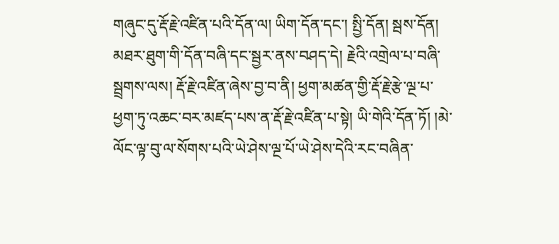གཞུང་དུ་རྡོ་རྗེ་འཛིན་པའི་དོན་ལ། ཡིག་དོན་དང་། སྤྱི་དོན། སྦས་དོན། མཐར་ཐུག་གི་དོན་བཞི་དང་སྦྱར་ནས་བཤད་དེ། རྗེའི་འགྲེལ་པ་བཞི་སྦྲགས་ལས། རྡོ་རྗེ་འཛིན་ཞེས་བྱ་བ་ནི། ཕྱག་མཚན་གྱི་རྡོ་རྗེ་རྩེ་ལྔ་པ་ཕྱག་ཏུ་འཆང་བར་མཛད་པས་ན་རྡོ་རྗེ་འཛིན་པ་སྟེ། ཡི་གེའི་དོན་ཏོ། །མེ་ལོང་ལྟ་བུ་ལ་སོགས་པའི་ཡེ་ཤེས་ལྔ་པོ་ཡེ་ཤེས་དེའི་རང་བཞིན་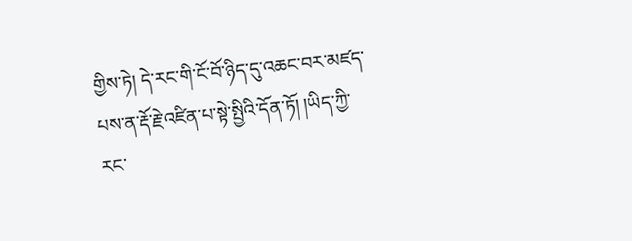གྱིས་ཏེ། དེ་རང་གི་ངོ་བོ་ཉིད་དུ་འཆང་བར་མཛད་པས་ན་རྡོ་རྗེ་འཛིན་པ་སྟེ་སྤྱིའི་དོན་ཏོ། །ཡིད་ཀྱི་རང་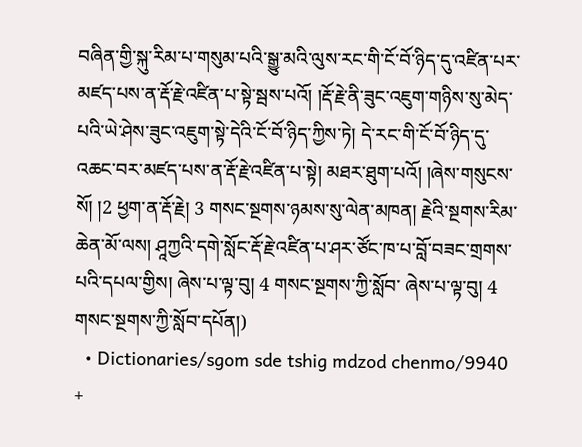བཞིན་གྱི་སྐུ་རིམ་པ་གསུམ་པའི་སྒྱུ་མའི་ལུས་རང་གི་ངོ་བོ་ཉིད་དུ་འཛིན་པར་མཛད་པས་ན་རྡོ་རྗེ་འཛིན་པ་སྟེ་སྦས་པའོ། །རྡོ་རྗེ་ནི་ཟུང་འཇུག་གཉིས་སུ་མེད་པའི་ཡེ་ཤེས་ཟུང་འཇུག་སྟེ་དེའི་ངོ་བོ་ཉིད་ཀྱིས་ཏེ། དེ་རང་གི་ངོ་བོ་ཉིད་དུ་འཆང་བར་མཛད་པས་ན་རྡོ་རྗེ་འཛིན་པ་སྟེ། མཐར་ཐུག་པའོ། །ཞེས་གསུངས་སོ། །2 ཕྱག་ན་རྡོ་རྗེ། 3 གསང་སྔགས་ཉམས་སུ་ལེན་མཁན། རྗེའི་སྔགས་རིམ་ཆེན་མོ་ལས། ཤཱཀྱའི་དགེ་སློང་རྡོ་རྗེ་འཛིན་པ་ཤར་ཙོང་ཁ་པ་བློ་བཟང་གྲགས་པའི་དཔལ་གྱིས། ཞེས་པ་ལྟ་བུ། 4 གསང་སྔགས་ཀྱི་སློབ་ ཞེས་པ་ལྟ་བུ། 4 གསང་སྔགས་ཀྱི་སློབ་དཔོན།)
  • Dictionaries/sgom sde tshig mdzod chenmo/9940  +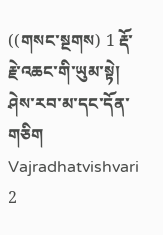((གསང་སྔགས) 1 རྡོ་རྗེ་འཆང་གི་ཡུམ་སྟེ། ཤེས་རབ་མ་དང་དོན་གཅིག Vajradhatvishvari 2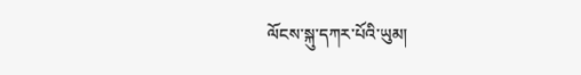ལོངས་སྐུ་དཀར་པོའི་ཡུམ།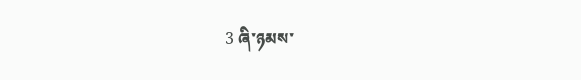3 ཞི་ཉམས་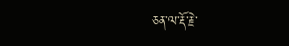ཅན་ལ་རྡོ་རྗེ་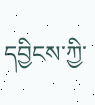དབྱིངས་ཀྱི་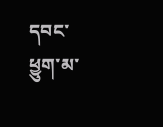དབང་ཕྱུག་མ་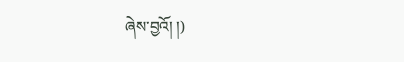ཞེས་བྱའོ། །)